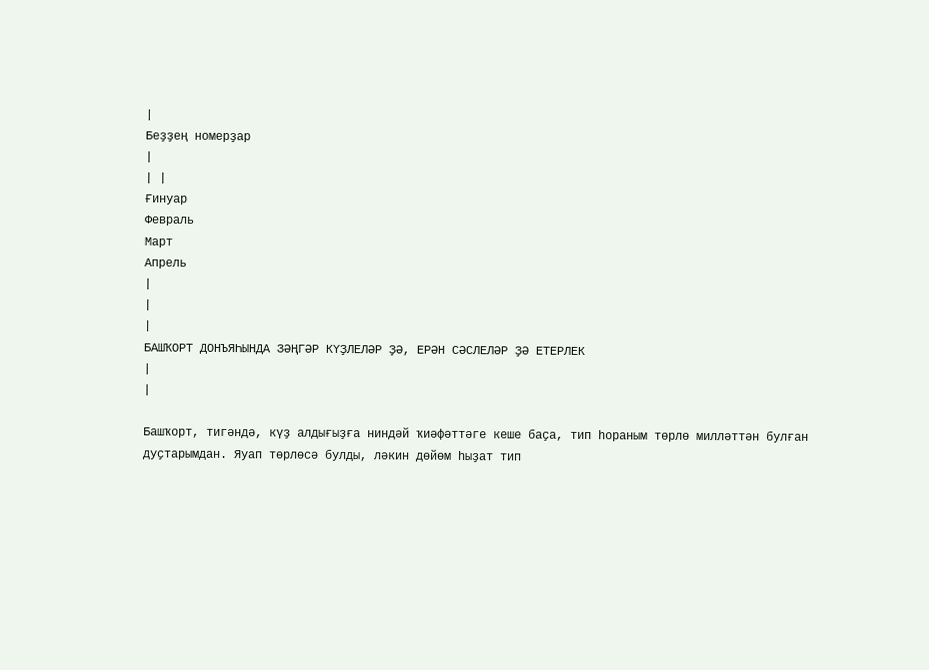|
Беҙҙең номерҙар
|
| |
Ғинуар
Февраль
Март
Апрель
|
|
|
БАШҠОРТ ДОНЪЯҺЫНДА ЗӘҢГӘР КҮҘЛЕЛӘР ҘӘ, ЕРӘН СӘСЛЕЛӘР ҘӘ ЕТЕРЛЕК
|
|

Башҡорт, тигәндә, күҙ алдығыҙға ниндәй ҡиәфәттәге кеше баҫа, тип һораным төрлө милләттән булған дуҫтарымдан. Яуап төрлөсә булды, ләкин дөйөм һыҙат тип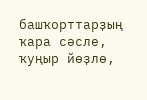башҡорттарҙың ҡара сәсле, ҡуңыр йөҙлө,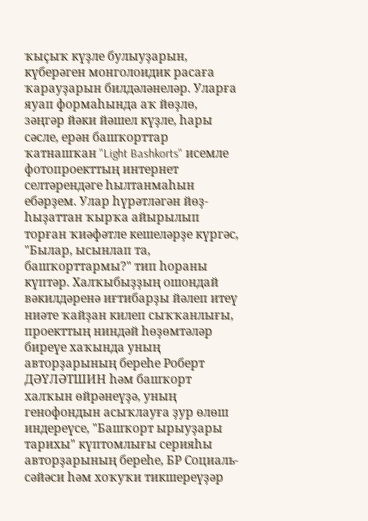ҡыҫыҡ күҙле булыуҙарын, күберәген монголоидик расаға ҡарауҙарын билдәләнеләр. Уларға яуап формаһында аҡ йөҙлө, зәңгәр йәки йәшел күҙле, һары сәсле, ерән башҡорттар ҡатнашҡан "Light Bashkorts" исемле фотопроекттың интернет селтәрендәге һылтанмаһын ебәрҙем. Улар һүрәтләгән йөҙ-һыҙаттан ҡырҡа айырылып торған ҡиәфәтле кешеләрҙе күргәс, "Былар, ысынлап та, башҡорттармы?" тип һораны күптәр. Халҡыбыҙҙың ошондай вәкилдәренә иғтибарҙы йәлеп итеү ниәте ҡайҙан килеп сыҡҡанлығы, проекттың ниндәй һөҙөмтәләр биреүе хаҡында уның авторҙарының береһе Роберт ДӘҮЛӘТШИН һәм башҡорт халҡын өйрәнеүҙә, уның генофондын асыҡлауға ҙур өлөш индереүсе, "Башҡорт ырыуҙары тарихы" күптомлығы серияһы авторҙарының береһе, БР Социаль-сәйәси һәм хоҡуҡи тикшереүҙәр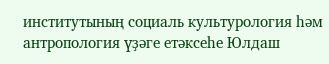институтының социаль культурология һәм антропология үҙәге етәксеһе Юлдаш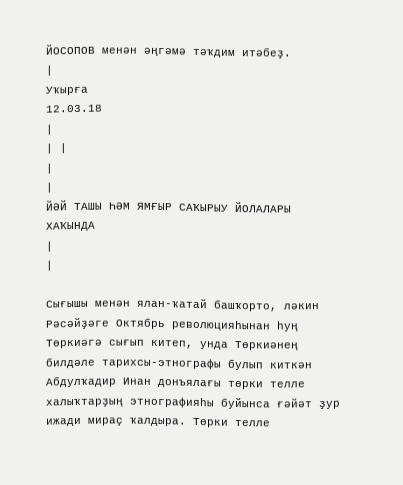ЙОСОПОВ менән әңгәмә тәҡдим итәбеҙ.
|
Уҡырға
12.03.18
|
| |
|
|
ЙӘЙ ТАШЫ ҺӘМ ЯМҒЫР САҠЫРЫУ ЙОЛАЛАРЫ ХАҠЫНДА
|
|

Сығышы менән ялан-ҡатай башҡорто, ләкин Рәсәйҙәге Октябрь революцияһынан һуң Төркиәгә сығып китеп, унда Төркиәнең билдәле тарихсы-этнографы булып киткән Абдулҡадир Инан донъялағы төрки телле халыҡтарҙың этнографияһы буйынса ғәйәт ҙур ижади мираҫ ҡалдыра. Төрки телле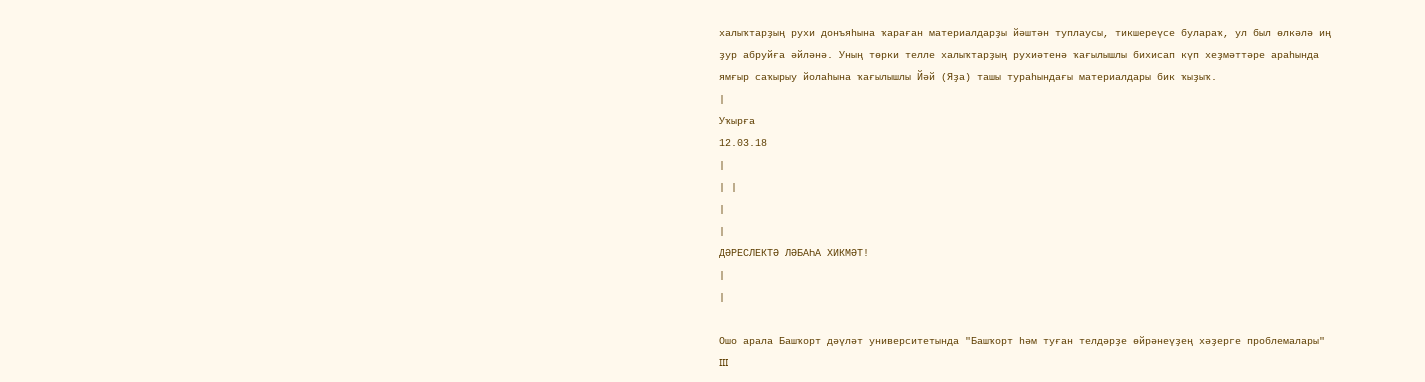халыҡтарҙың рухи донъяһына ҡараған материалдарҙы йәштән туплаусы, тикшереүсе булараҡ, ул был өлкәлә иң ҙур абруйға әйләнә. Уның төрки телле халыҡтарҙың рухиәтенә ҡағылышлы бихисап күп хеҙмәттәре араһында ямғыр саҡырыу йолаһына ҡағылышлы Йәй (Яҙа) ташы тураһындағы материалдары бик ҡыҙыҡ.
|
Уҡырға
12.03.18
|
| |
|
|
ДӘРЕСЛЕКТӘ ЛӘБАҺА ХИКМӘТ!
|
|

Ошо арала Башҡорт дәүләт университетында "Башҡорт һәм туған телдәрҙе өйрәнеүҙең хәҙерге проблемалары" III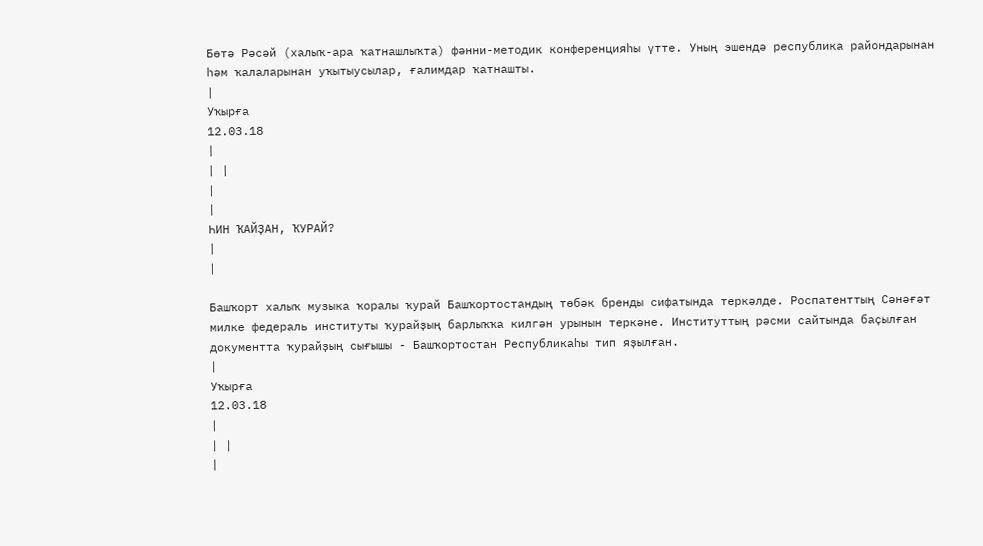Бөтә Рәсәй (халыҡ-ара ҡатнашлыҡта) фәнни-методик конференцияһы үтте. Уның эшендә республика райондарынан һәм ҡалаларынан уҡытыусылар, ғалимдар ҡатнашты.
|
Уҡырға
12.03.18
|
| |
|
|
ҺИН ҠАЙҘАН, ҠУРАЙ?
|
|

Башҡорт халыҡ музыка ҡоралы ҡурай Башҡортостандың төбәк бренды сифатында теркәлде. Роспатенттың Сәнәғәт милке федераль институты ҡурайҙың барлыҡҡа килгән урынын теркәне. Институттың рәсми сайтында баҫылған документта ҡурайҙың сығышы - Башҡортостан Республикаһы тип яҙылған.
|
Уҡырға
12.03.18
|
| |
|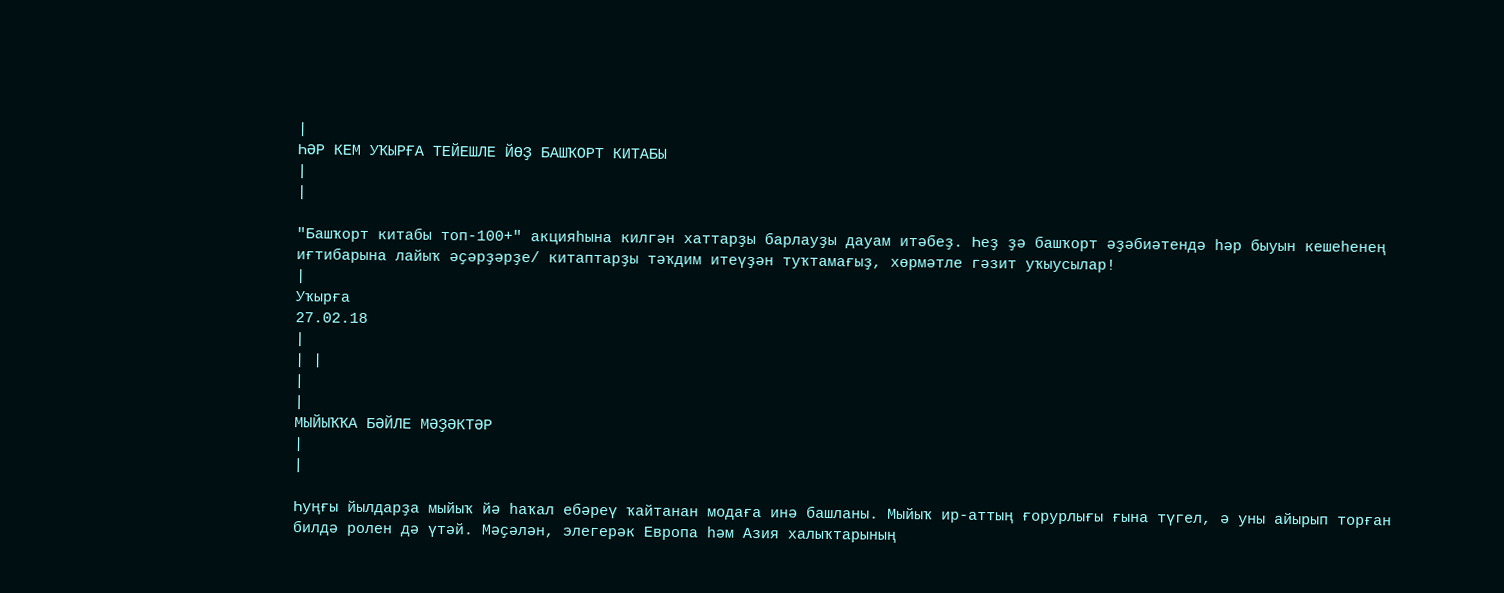|
ҺӘР КЕМ УҠЫРҒА ТЕЙЕШЛЕ ЙӨҘ БАШҠОРТ КИТАБЫ
|
|

"Башҡорт китабы топ-100+" акцияһына килгән хаттарҙы барлауҙы дауам итәбеҙ. Һеҙ ҙә башҡорт әҙәбиәтендә һәр быуын кешеһенең иғтибарына лайыҡ әҫәрҙәрҙе/ китаптарҙы тәҡдим итеүҙән туҡтамағыҙ, хөрмәтле гәзит уҡыусылар!
|
Уҡырға
27.02.18
|
| |
|
|
МЫЙЫҠҠА БӘЙЛЕ МӘҘӘКТӘР
|
|

Һуңғы йылдарҙа мыйыҡ йә һаҡал ебәреү ҡайтанан модаға инә башланы. Мыйыҡ ир-аттың ғорурлығы ғына түгел, ә уны айырып торған билдә ролен дә үтәй. Мәҫәлән, элегерәк Европа һәм Азия халыҡтарының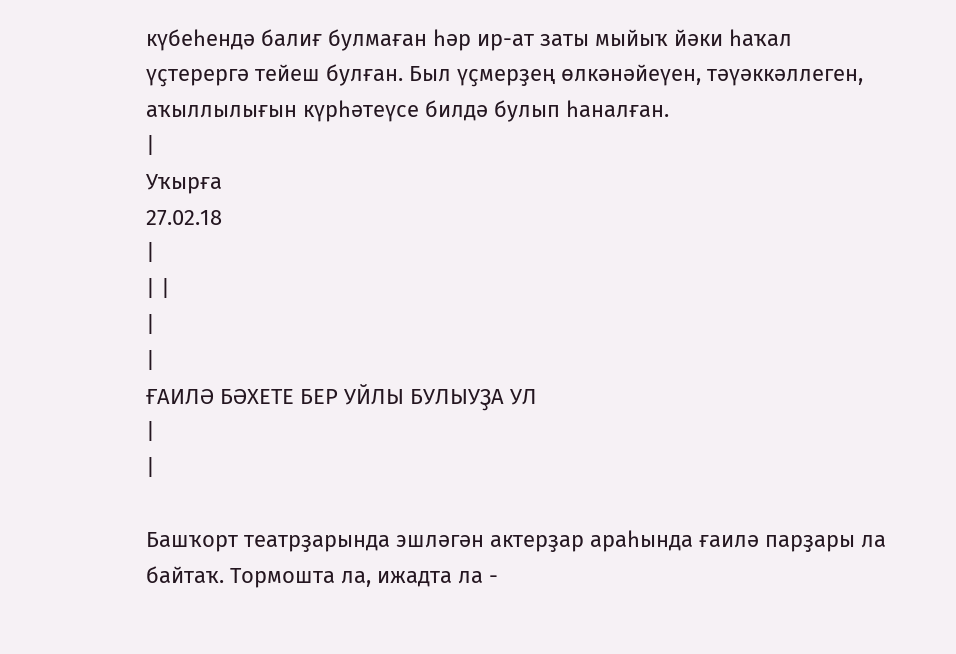күбеһендә балиғ булмаған һәр ир-ат заты мыйыҡ йәки һаҡал үҫтерергә тейеш булған. Был үҫмерҙең өлкәнәйеүен, тәүәккәллеген, аҡыллылығын күрһәтеүсе билдә булып һаналған.
|
Уҡырға
27.02.18
|
| |
|
|
ҒАИЛӘ БӘХЕТЕ БЕР УЙЛЫ БУЛЫУҘА УЛ
|
|

Башҡорт театрҙарында эшләгән актерҙар араһында ғаилә парҙары ла байтаҡ. Тормошта ла, ижадта ла -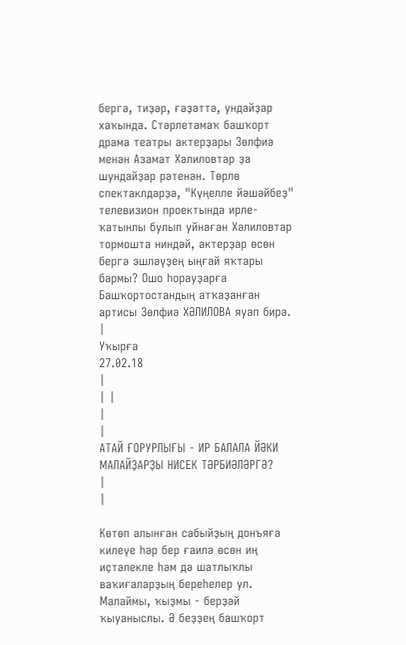бергә, тиҙәр, ғәҙәттә, ундайҙар хаҡында. Стәрлетамаҡ башҡорт драма театры актерҙары Зөлфиә менән Азамат Хәлиловтар ҙа шундайҙар рәтенән. Төрлө спектаклдәрҙә, "Күңелле йәшәйбеҙ" телевизион проектында ирле-ҡатынлы булып уйнаған Хәлиловтар тормошта ниндәй, актерҙар өсөн бергә эшләүҙең ыңғай яҡтары бармы? Ошо һорауҙарға Башҡортостандың атҡаҙанған артисы Зөлфиә ХӘЛИЛОВА яуап бирә.
|
Уҡырға
27.02.18
|
| |
|
|
АТАЙ ҒОРУРЛЫҒЫ - ИР БАЛАЛА ЙӘКИ МАЛАЙҘАРҘЫ НИСЕК ТӘРБИӘЛӘРГӘ?
|
|

Көтөп алынған сабыйҙың донъяға килеүе һәр бер ғаилә өсөн иң иҫтәлекле һәм дә шатлыҡлы ваҡиғаларҙың береһелер ул. Малаймы, ҡыҙмы - берҙәй ҡыуаныслы. Ә беҙҙең башҡорт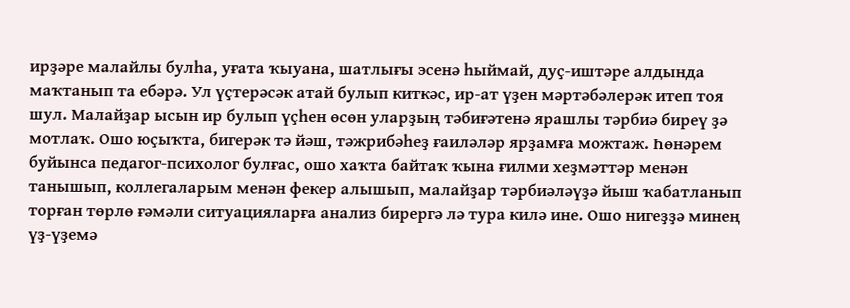ирҙәре малайлы булһа, уғата ҡыуана, шатлығы эсенә һыймай, дуҫ-иштәре алдында маҡтанып та ебәрә. Ул үҫтерәсәк атай булып киткәс, ир-ат үҙен мәртәбәлерәк итеп тоя шул. Малайҙар ысын ир булып үҫһен өсөн уларҙың тәбиғәтенә ярашлы тәрбиә биреү ҙә мотлаҡ. Ошо юҫыҡта, бигерәк тә йәш, тәжрибәһеҙ ғаиләләр ярҙамға можтаж. Һөнәрем буйынса педагог-психолог булғас, ошо хаҡта байтаҡ ҡына ғилми хеҙмәттәр менән танышып, коллегаларым менән фекер алышып, малайҙар тәрбиәләүҙә йыш ҡабатланып торған төрлө ғәмәли ситуацияларға анализ бирергә лә тура килә ине. Ошо нигеҙҙә минең үҙ-үҙемә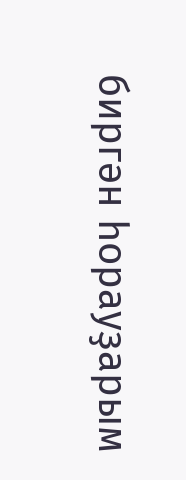биргән һорауҙарым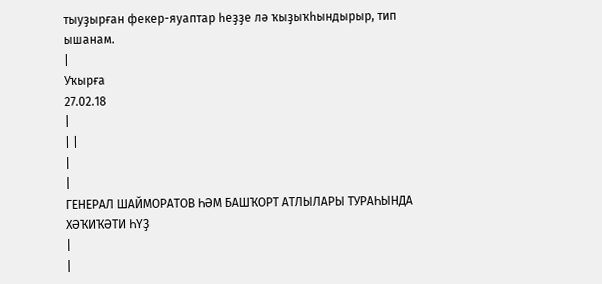тыуҙырған фекер-яуаптар һеҙҙе лә ҡыҙыҡһындырыр, тип ышанам.
|
Уҡырға
27.02.18
|
| |
|
|
ГЕНЕРАЛ ШАЙМОРАТОВ ҺӘМ БАШҠОРТ АТЛЫЛАРЫ ТУРАҺЫНДА ХӘҠИҠӘТИ ҺҮҘ
|
|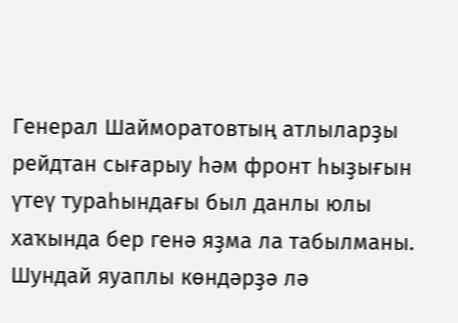Генерал Шайморатовтың атлыларҙы рейдтан сығарыу һәм фронт һыҙығын үтеү тураһындағы был данлы юлы хаҡында бер генә яҙма ла табылманы. Шундай яуаплы көндәрҙә лә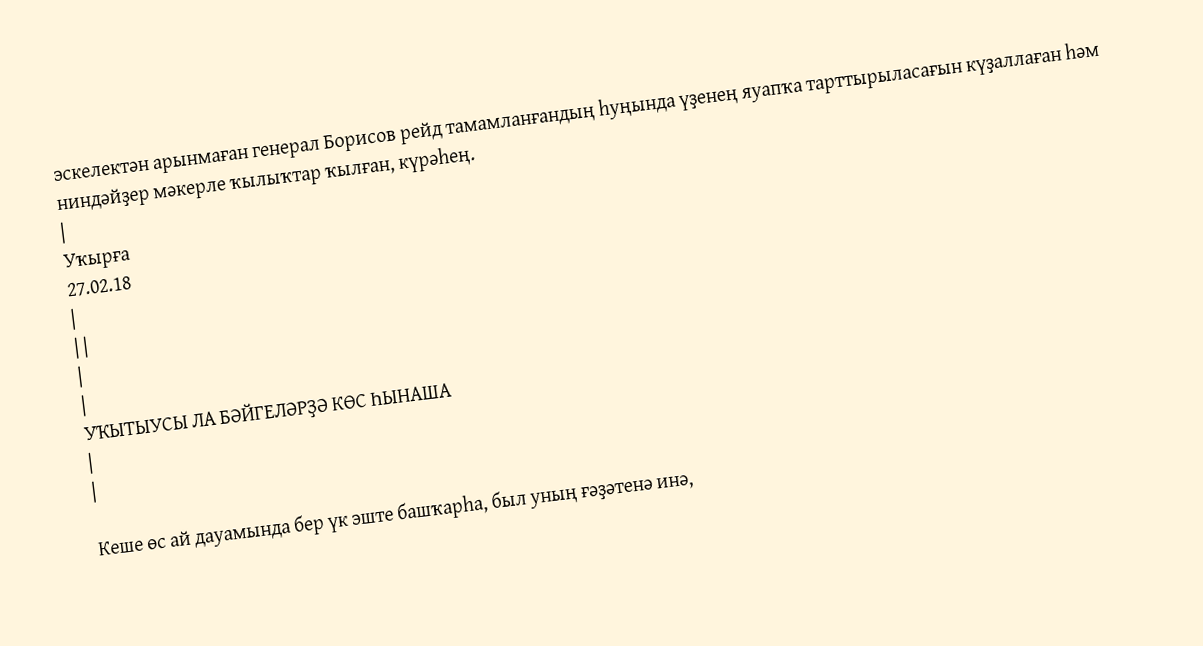эскелектән арынмаған генерал Борисов рейд тамамланғандың һуңында үҙенең яуапҡа тарттырыласағын күҙаллаған һәм ниндәйҙер мәкерле ҡылыҡтар ҡылған, күрәһең.
|
Уҡырға
27.02.18
|
| |
|
|
УҠЫТЫУСЫ ЛА БӘЙГЕЛӘРҘӘ КӨС ҺЫНАША
|
|

Кеше өс ай дауамында бер үк эште башҡарһа, был уның ғәҙәтенә инә,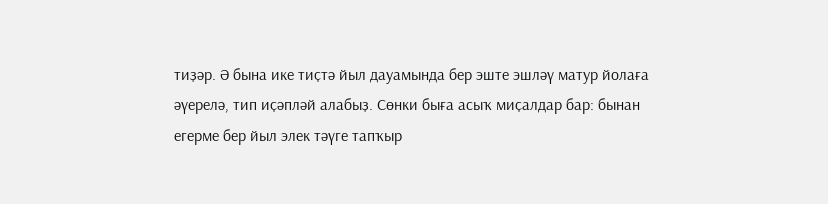тиҙәр. Ә бына ике тиҫтә йыл дауамында бер эште эшләү матур йолаға әүерелә, тип иҫәпләй алабыҙ. Сөнки быға асыҡ миҫалдар бар: бынан егерме бер йыл элек тәүге тапҡыр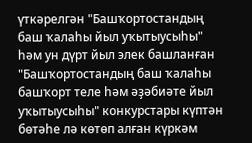үткәрелгән "Башҡортостандың баш ҡалаһы йыл уҡытыусыһы" һәм ун дүрт йыл элек башланған "Башҡортостандың баш ҡалаһы башҡорт теле һәм әҙәбиәте йыл уҡытыусыһы" конкурстары күптән бөтәһе лә көтөп алған күркәм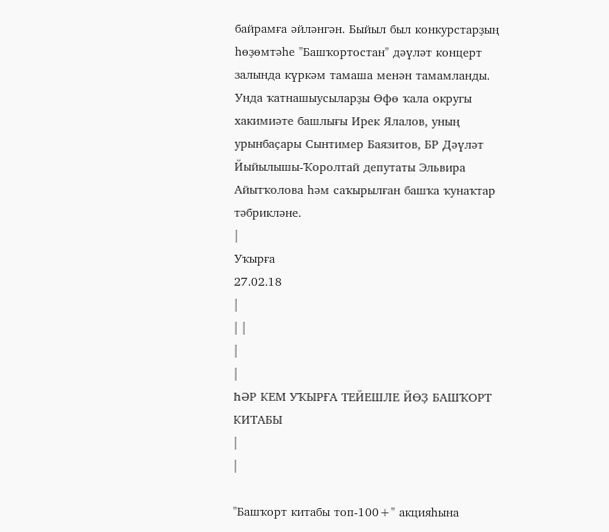байрамға әйләнгән. Быйыл был конкурстарҙың һөҙөмтәһе "Башҡортостан" дәүләт концерт залында күркәм тамаша менән тамамланды. Унда ҡатнашыусыларҙы Өфө ҡала округы хакимиәте башлығы Ирек Ялалов, уның урынбаҫары Сынтимер Баязитов, БР Дәүләт Йыйылышы-Ҡоролтай депутаты Эльвира Айытҡолова һәм саҡырылған башҡа ҡунаҡтар тәбрикләне.
|
Уҡырға
27.02.18
|
| |
|
|
ҺӘР КЕМ УҠЫРҒА ТЕЙЕШЛЕ ЙӨҘ БАШҠОРТ КИТАБЫ
|
|

"Башҡорт китабы топ-100+" акцияһына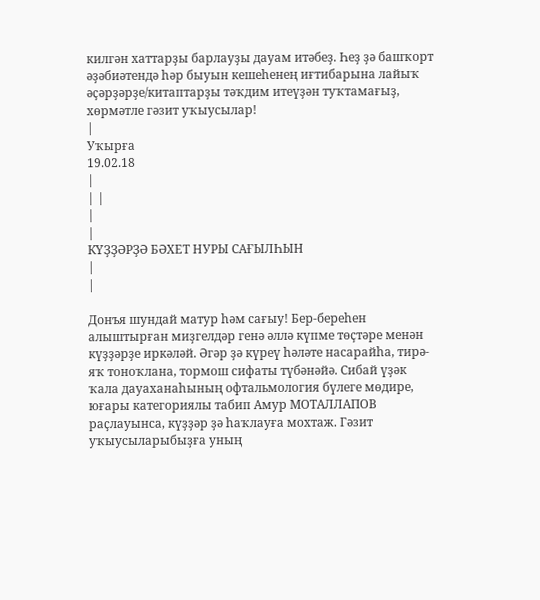килгән хаттарҙы барлауҙы дауам итәбеҙ. Һеҙ ҙә башҡорт әҙәбиәтендә һәр быуын кешеһенең иғтибарына лайыҡ әҫәрҙәрҙе/китаптарҙы тәҡдим итеүҙән туҡтамағыҙ, хөрмәтле гәзит уҡыусылар!
|
Уҡырға
19.02.18
|
| |
|
|
КҮҘҘӘРҘӘ БӘХЕТ НУРЫ САҒЫЛҺЫН
|
|

Донъя шундай матур һәм сағыу! Бер-береһен алыштырған миҙгелдәр генә әллә күпме төҫтәре менән күҙҙәрҙе иркәләй. Әгәр ҙә күреү һәләте насарайһа, тирә-яҡ тоноҡлана, тормош сифаты түбәнәйә. Сибай үҙәк ҡала дауаханаһының офтальмология бүлеге мөдире, юғары категориялы табип Амур МОТАЛЛАПОВ раҫлауынса, күҙҙәр ҙә һаҡлауға мохтаж. Гәзит уҡыусыларыбыҙға уның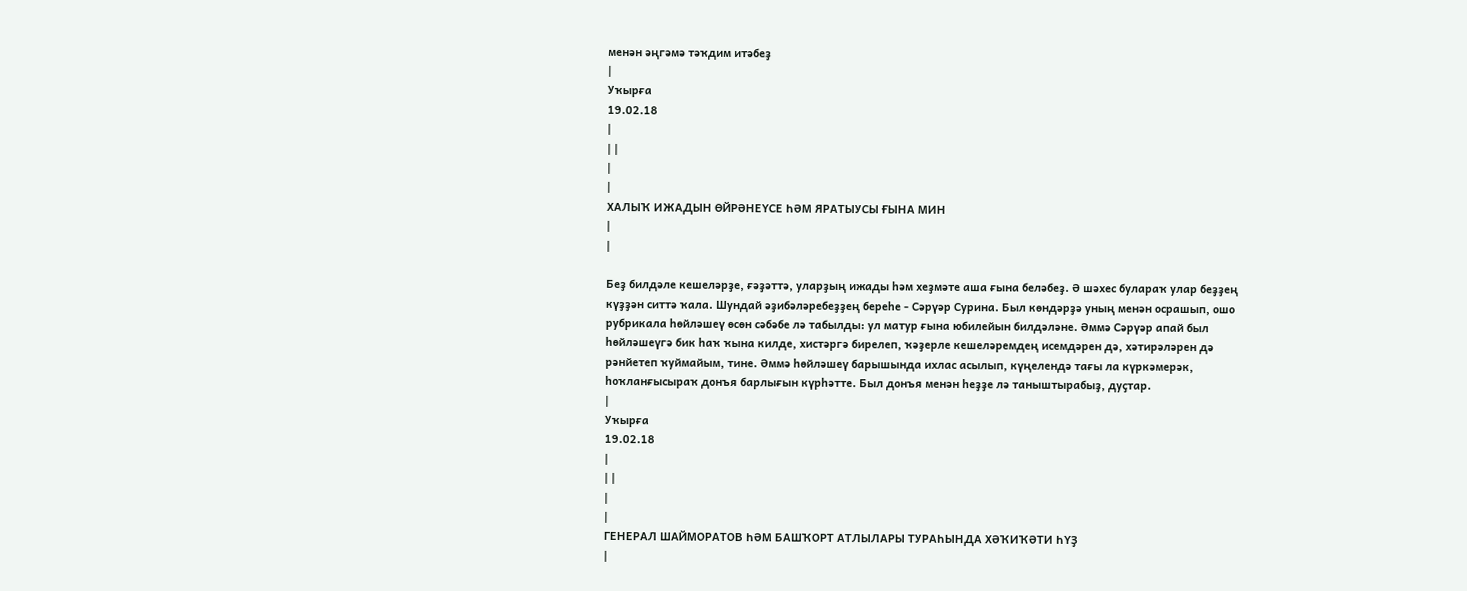менән әңгәмә тәҡдим итәбеҙ
|
Уҡырға
19.02.18
|
| |
|
|
ХАЛЫҠ ИЖАДЫН ӨЙРӘНЕҮСЕ ҺӘМ ЯРАТЫУСЫ ҒЫНА МИН
|
|

Беҙ билдәле кешеләрҙе, ғәҙәттә, уларҙың ижады һәм хеҙмәте аша ғына беләбеҙ. Ә шәхес булараҡ улар беҙҙең күҙҙән ситтә ҡала. Шундай әҙибәләребеҙҙең береһе - Сәрүәр Сурина. Был көндәрҙә уның менән осрашып, ошо рубрикала һөйләшеү өсөн сәбәбе лә табылды: ул матур ғына юбилейын билдәләне. Әммә Сәрүәр апай был һөйләшеүгә бик һаҡ ҡына килде, хистәргә бирелеп, ҡәҙерле кешеләремдең исемдәрен дә, хәтирәләрен дә рәнйетеп ҡуймайым, тине. Әммә һөйләшеү барышында ихлас асылып, күңелендә тағы ла күркәмерәк, һоҡланғысыраҡ донъя барлығын күрһәтте. Был донъя менән һеҙҙе лә таныштырабыҙ, дуҫтар.
|
Уҡырға
19.02.18
|
| |
|
|
ГЕНЕРАЛ ШАЙМОРАТОВ ҺӘМ БАШҠОРТ АТЛЫЛАРЫ ТУРАҺЫНДА ХӘҠИҠӘТИ ҺҮҘ
|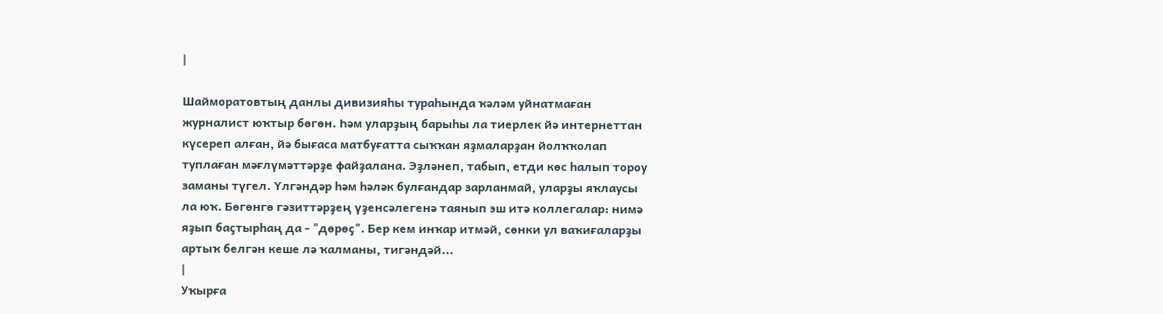|

Шайморатовтың данлы дивизияһы тураһында ҡәләм уйнатмаған журналист юҡтыр бөгөн. Һәм уларҙың барыһы ла тиерлек йә интернеттан күсереп алған, йә бығаса матбуғатта сыҡҡан яҙмаларҙан йолҡҡолап туплаған мәғлүмәттәрҙе файҙалана. Эҙләнеп, табып, етди көс һалып тороу заманы түгел. Үлгәндәр һәм һәләк булғандар зарланмай, уларҙы яҡлаусы ла юҡ. Бөгөнгө гәзиттәрҙең үҙенсәлегенә таянып эш итә коллегалар: нимә яҙып баҫтырһаң да - "дөрөҫ". Бер кем инҡар итмәй, сөнки ул ваҡиғаларҙы артыҡ белгән кеше лә ҡалманы, тигәндәй...
|
Уҡырға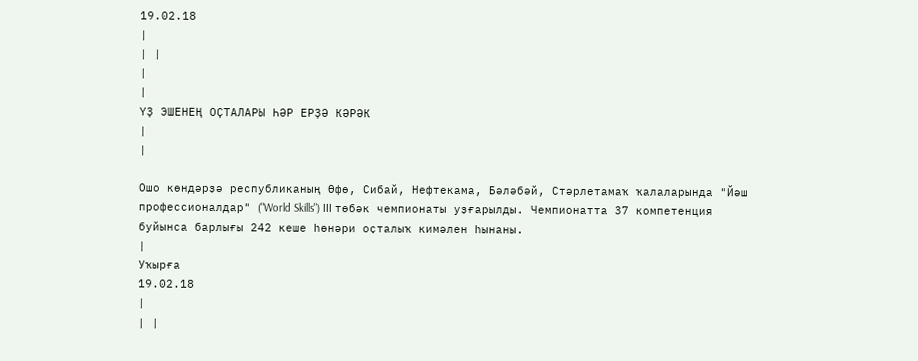19.02.18
|
| |
|
|
ҮҘ ЭШЕНЕҢ ОҪТАЛАРЫ ҺӘР ЕРҘӘ КӘРӘК
|
|

Ошо көндәрҙә республиканың Өфө, Сибай, Нефтекама, Бәләбәй, Стәрлетамаҡ ҡалаларында "Йәш профессионалдар" ("World Skills") III төбәк чемпионаты уҙғарылды. Чемпионатта 37 компетенция буйынса барлығы 242 кеше һөнәри оҫталыҡ кимәлен һынаны.
|
Уҡырға
19.02.18
|
| |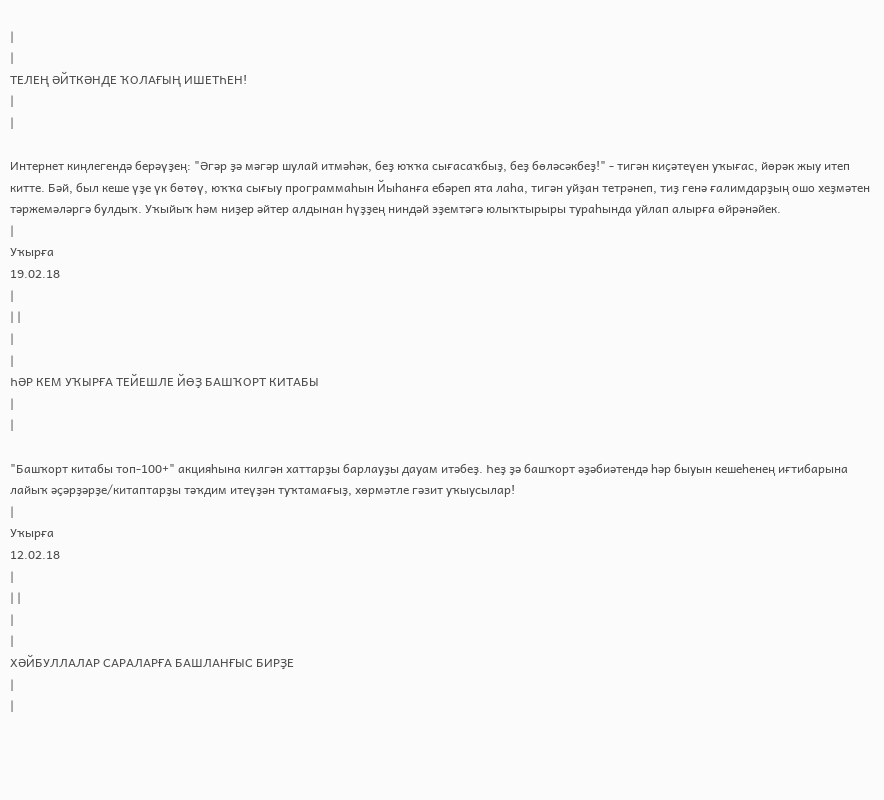|
|
ТЕЛЕҢ ӘЙТКӘНДЕ ҠОЛАҒЫҢ ИШЕТҺЕН!
|
|

Интернет киңлегендә берәүҙең: "Әгәр ҙә мәгәр шулай итмәһәк, беҙ юҡҡа сығасаҡбыҙ, беҙ бөләсәкбеҙ!" - тигән киҫәтеүен уҡығас, йөрәк жыу итеп китте. Бәй, был кеше үҙе үк бөтөү, юҡҡа сығыу программаһын Йыһанға ебәреп ята лаһа, тигән уйҙан тетрәнеп, тиҙ генә ғалимдарҙың ошо хеҙмәтен тәржемәләргә булдыҡ. Уҡыйыҡ һәм ниҙер әйтер алдынан һүҙҙең ниндәй эҙемтәгә юлыҡтырыры тураһында уйлап алырға өйрәнәйек.
|
Уҡырға
19.02.18
|
| |
|
|
ҺӘР КЕМ УҠЫРҒА ТЕЙЕШЛЕ ЙӨҘ БАШҠОРТ КИТАБЫ
|
|

"Башҡорт китабы топ-100+" акцияһына килгән хаттарҙы барлауҙы дауам итәбеҙ. Һеҙ ҙә башҡорт әҙәбиәтендә һәр быуын кешеһенең иғтибарына лайыҡ әҫәрҙәрҙе/китаптарҙы тәҡдим итеүҙән туҡтамағыҙ, хөрмәтле гәзит уҡыусылар!
|
Уҡырға
12.02.18
|
| |
|
|
ХӘЙБУЛЛАЛАР САРАЛАРҒА БАШЛАНҒЫС БИРҘЕ
|
|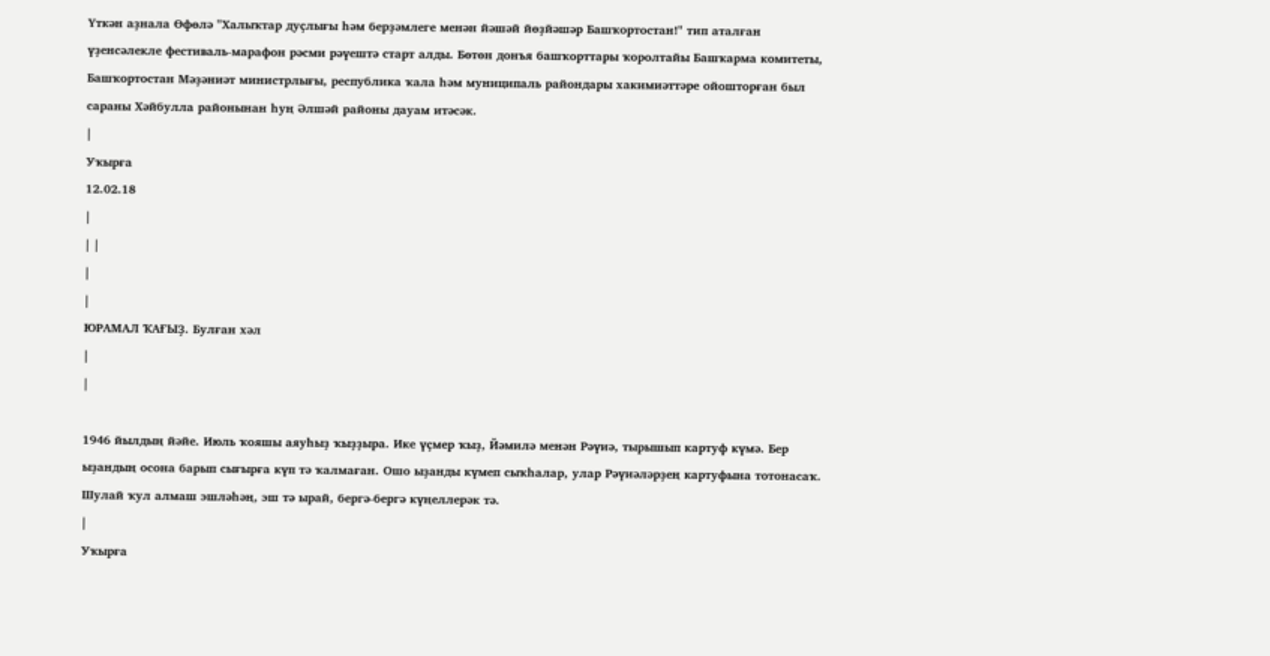Үткән аҙнала Өфөлә "Халыҡтар дуҫлығы һәм берҙәмлеге менән йәшәй йөҙйәшәр Башҡортостан!" тип аталған үҙенсәлекле фестиваль-марафон рәсми рәүештә старт алды. Бөтөн донъя башҡорттары ҡоролтайы Башҡарма комитеты, Башҡортостан Мәҙәниәт министрлығы, республика ҡала һәм муниципаль райондары хакимиәттәре ойошторған был сараны Хәйбулла районынан һуң Әлшәй районы дауам итәсәк.
|
Уҡырға
12.02.18
|
| |
|
|
ЮРАМАЛ ҠАҒЫҘ. Булған хәл
|
|

1946 йылдың йәйе. Июль ҡояшы аяуһыҙ ҡыҙҙыра. Ике үҫмер ҡыҙ, Йәмилә менән Рәүиә, тырышып картуф күмә. Бер ыҙандың осона барып сығырға күп тә ҡалмаған. Ошо ыҙанды күмеп сыҡһалар, улар Рәүиәләрҙең картуфына тотонасаҡ. Шулай ҡул алмаш эшләһәң, эш тә ырай, бергә-бергә күңеллерәк тә.
|
Уҡырға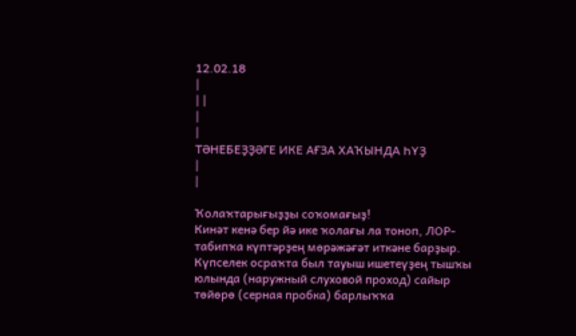12.02.18
|
| |
|
|
ТӘНЕБЕҘҘӘГЕ ИКЕ АҒЗА ХАҠЫНДА ҺҮҘ
|
|

Ҡолаҡтарығыҙҙы соҡомағыҙ!
Кинәт кенә бер йә ике ҡолағы ла тоноп, ЛОР-табипҡа күптәрҙең мөрәжәғәт иткәне барҙыр. Күпселек осраҡта был тауыш ишетеүҙең тышҡы юлында (наружный слуховой проход) сайыр төйөрө (серная пробка) барлыҡҡа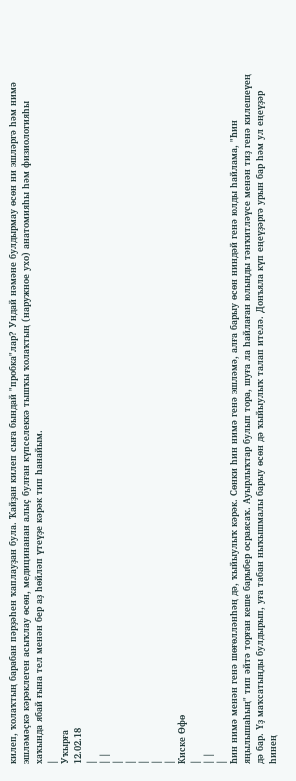килеп, ҡолаҡтың барабан пәрҙәһен ҡаплауҙан була. Ҡайҙан килеп сыға бындай "пробка"лар? Ундай нәмәне булдырмау өсөн ни эшләргә һәм нимә эшләмәҫкә кәрәклеген асыҡлау өсөн, медицинанан алыҫ булған күпселеккә тышҡы ҡолаҡтың (наружное ухо) анатомияһы һәм физиологияһы хаҡында ябай ғына тел менән бер аҙ һөйләп үтеүҙе кәрәк тип һанайым.
|
Уҡырға
12.02.18
|
| |
|
|
|
|
|
Киске Өфө
|
| |
|
Һин нимә менән генә шөғөлләнһәң дә, ҡыйыулыҡ кәрәк. Сөнки һин нимә генә эшләмә, алға барыу өсөн ниндәй генә юлды һайлама, "Һин яңылышаһың" тип әйтә торған кеше барыбер осраясаҡ. Ауырлыҡтар булып тора, шуға ла һайлаған юлыңды тәнҡитләүсе менән тиҙ генә килешеүең дә бар. Үҙ маҡсатыңды булдырып, уға табан ныҡышмалы барыу өсөн дә ҡыйыулыҡ талап ителә. Донъяла күп еңеүҙәргә урын бар һәм ул еңеүҙәр һинең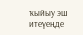ҡыйыу эш итеүеңде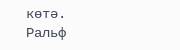көтә.
Ральф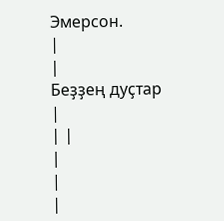Эмерсон.
|
|
Беҙҙең дуҫтар
|
| |
|
|
|